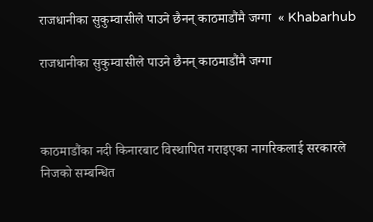राजधानीका सुकुम्वासीले पाउने छैनन् काठमाडौंमै जग्गा  « Khabarhub

राजधानीका सुकुम्वासीले पाउने छैनन् काठमाडौंमै जग्गा



काठमाडौंका नदी किनारबाट विस्थापित गराइएका नागरिकलाई सरकारले निजको सम्बन्धित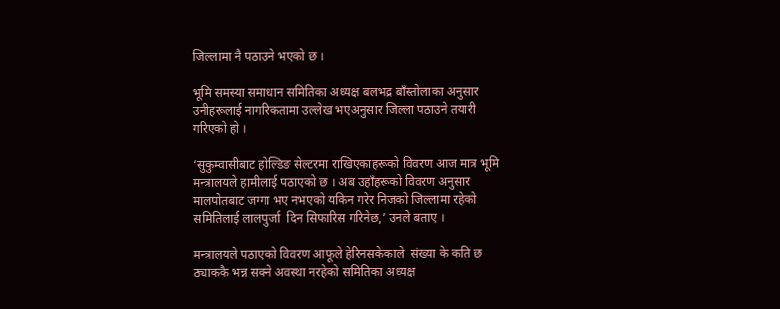जिल्लामा नै पठाउने भएको छ ।

भूमि समस्या समाधान समितिका अध्यक्ष बलभद्र बाँस्तोलाका अनुसार उनीहरूलाई नागरिकतामा उल्लेख भएअनुसार जिल्ला पठाउने तयारी गरिएको हो ।

‘सुकुम्वासीबाट होल्डिङ सेल्टरमा राखिएकाहरूको विवरण आज मात्र भूमि मन्त्रालयले हामीलाई पठाएको छ । अब उहाँहरूको विवरण अनुसार मालपोतबाट जग्गा भए नभएको यकिन गरेर निजको जिल्लामा रहेको समितिलाई लालपुर्जा  दिन सिफारिस गरिनेछ,’ उनले बताए ।

मन्त्रालयले पठाएको विवरण आफूले हेरिनसकेकाले  संख्या के कति छ ठ्याककै भन्न सक्ने अवस्था नरहेको समितिका अध्यक्ष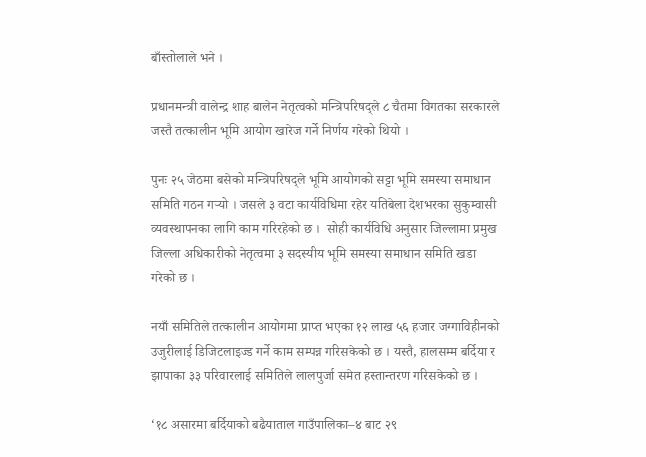बाँस्तोलाले भने ।

प्रधानमन्त्री वालेन्द्र शाह बालेन नेतृत्वको मन्त्रिपरिषद्ले ८ चैतमा विगतका सरकारले जस्तै तत्कालीन भूमि आयोग खारेज गर्ने निर्णय गरेको थियो ।

पुनः २५ जेठमा बसेको मन्त्रिपरिषद्ले भूमि आयोगको सट्टा भूमि समस्या समाधान समिति गठन गर्‍यो । जसले ३ वटा कार्यविधिमा रहेर यतिबेला देशभरका सुकुम्वासी व्यवस्थापनका लागि काम गरिरहेको छ ।  सोही कार्यविधि अनुसार जिल्लामा प्रमुख जिल्ला अधिकारीको नेतृत्वमा ३ सदस्यीय भूमि समस्या समाधान समिति खडा गरेको छ ।

नयाँ समितिले तत्कालीन आयोगमा प्राप्त भएका १२ लाख ५६ हजार जग्गाविहीनको उजुरीलाई डिजिटलाइज्ड गर्ने काम सम्पन्न गरिसकेको छ । यस्तै, हालसम्म बर्दिया र झापाका ३३ परिवारलाई समितिले लालपुर्जा समेत हस्तान्तरण गरिसकेको छ ।

‘१८ असारमा बर्दियाको बढैयाताल गाउँपालिका–४ बाट २९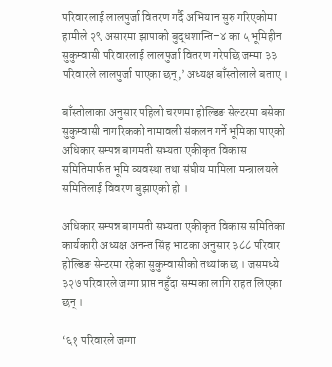परिवारलाई लालपुर्जा वितरण गर्दै अभियान सुरु गरिएकोमा हामीले २९ असारमा झापाको बुद्धशान्ति–४ का ५ भूमिहीन सुकुम्वासी परिवारलाई लालपुर्जा वितरण गरेपछि जम्मा ३३ परिवारले लालपुर्जा पाएका छन्,’ अध्यक्ष बाँस्तोलाले बताए ।

बाँस्तोलाका अनुसार पहिलो चरणमा होल्डिङ सेल्टरमा बसेका सुकुम्वासी नागरिकको नामावली संकलन गर्ने भूमिका पाएको अधिकार सम्पन्न बागमती सभ्यता एकीकृत विकास समितिमार्फत भूमि व्यवस्था तथा संघीय मामिला मन्त्रालयले समितिलाई विवरण बुझाएको हो ।

अधिकार सम्पन्न बागमती सभ्यता एकीकृत विकास समितिका कार्यकारी अध्यक्ष अनन्त सिंह भाटका अनुसार ३८८ परिवार होल्डिङ सेन्टरमा रहेका सुकुम्वासीको तथ्यांक छ । जसमध्ये ३२७ परिवारले जग्गा प्राप्त नहुँदा सम्मका लागि राहत लिएका छन् ।

‘६१ परिवारले जग्गा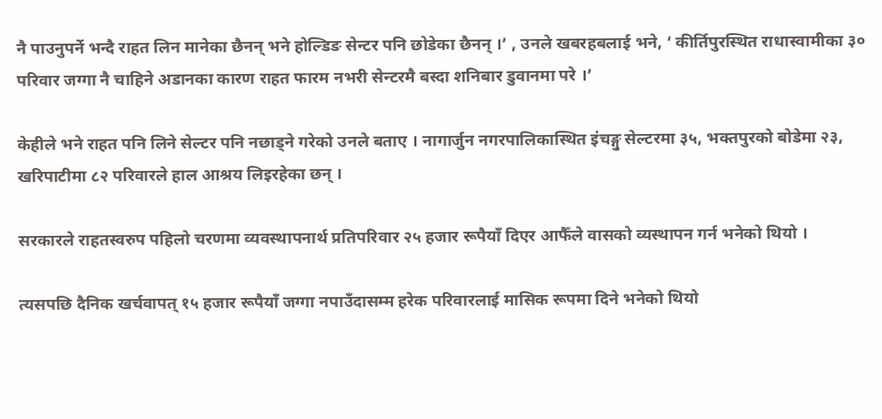नै पाउनुपर्ने भन्दै राहत लिन मानेका छैनन् भने होल्डिङ सेन्टर पनि छोडेका छैनन् ।’ , उनले खबरहबलाई भने, ‘ कीर्तिपुरस्थित राधास्वामीका ३० परिवार जग्गा नै चाहिने अडानका कारण राहत फारम नभरी सेन्टरमै बस्दा शनिबार डुवानमा परे ।’

केहीले भने राहत पनि लिने सेल्टर पनि नछाड्ने गरेको उनले बताए । नागार्जुन नगरपालिकास्थित इंचङ्गु सेल्टरमा ३५, भक्तपुरको बोडेमा २३, खरिपाटीमा ८२ परिवारले हाल आश्रय लिइरहेका छन् ।

सरकारले राहतस्वरुप पहिलो चरणमा व्यवस्थापनार्थ प्रतिपरिवार २५ हजार रूपैयाँ दिएर आफैँले वासको व्यस्थापन गर्न भनेको थियो ।

त्यसपछि दैनिक खर्चवापत् १५ हजार रूपैयाँ जग्गा नपाउँदासम्म हरेक परिवारलाई मासिक रूपमा दिने भनेको थियो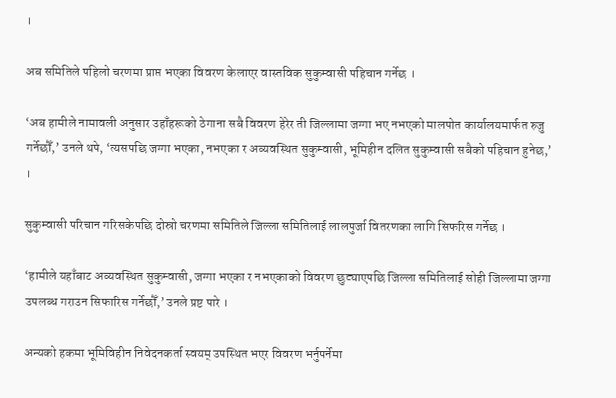।

अब समितिले पहिलो चरणमा प्राप्त भएका विवरण केलाएर वास्तविक सुकुम्वासी पहिचान गर्नेछ ।

‘अब हामीले नामावली अनुसार उहाँहरूको ठेगाना सबै विवरण हेरेर ती जिल्लामा जग्गा भए नभएको मालपोत कार्यालयमार्फत रुजु गर्नेछौँ,’ उनले थपे, ‘त्यसपछि जग्गा भएका, नभएका र अव्यवस्थित सुकुम्वासी, भूमिहीन दलित सुकुम्वासी सबैको पहिचान हुनेछ,’ ।

सुकुम्वासी परिचान गरिसकेपछि दोस्रो चरणमा समितिले जिल्ला समितिलाई लालपुर्जा वितरणका लागि सिफरिस गर्नेछ ।

‘हामीले यहाँबाट अव्यवस्थित सुकुम्वासी, जग्गा भएका र नभएकाको विवरण छुट्याएपछि जिल्ला समितिलाई सोही जिल्लामा जग्गा उपलब्ध गराउन सिफारिस गर्नेछौँ,’ उनले प्रष्ट पारे ।

अन्यको हकमा भूमिविहीन निवेदनकर्ता स्वयम् उपस्थित भएर विवरण भर्नुपर्नेमा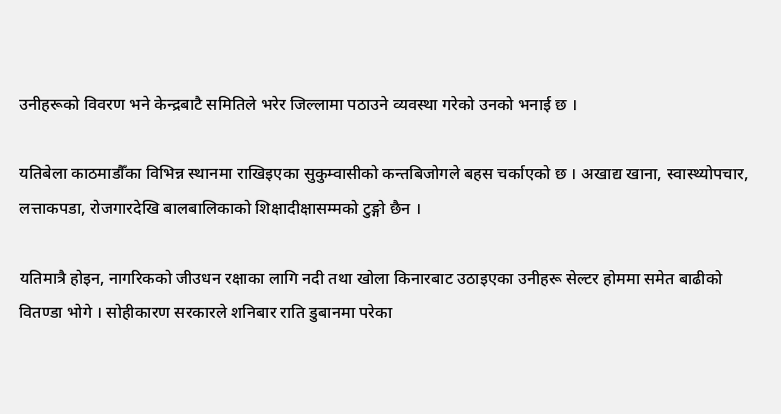उनीहरूको विवरण भने केन्द्रबाटै समितिले भरेर जिल्लामा पठाउने व्यवस्था गरेको उनको भनाई छ ।

यतिबेला काठमाडौँका विभिन्न स्थानमा राखिइएका सुकुम्वासीको कन्तबिजोगले बहस चर्काएको छ । अखाद्य खाना, स्वास्थ्योपचार, लत्ताकपडा, रोजगारदेखि बालबालिकाको शिक्षादीक्षासम्मको टुङ्गो छैन ।

यतिमात्रै होइन, नागरिकको जीउधन रक्षाका लागि नदी तथा खोला किनारबाट उठाइएका उनीहरू सेल्टर होममा समेत बाढीको वितण्डा भोगे । सोहीकारण सरकारले शनिबार राति डुबानमा परेका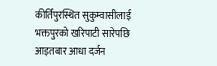कीर्तिपुरस्थित सुकुम्वासीलाई भक्तपुरको खरिपाटी सारेपछि आइतबार आधा दर्जन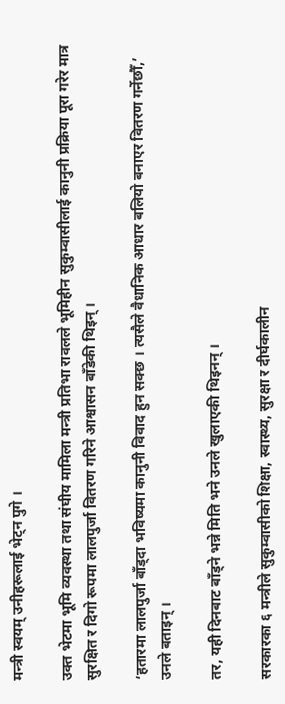मन्त्री स्वयम् उनीहरूलाई भेट्न पुगे ।

उक्त भेटमा भूमि व्यवस्था तथा संघीय मामिला मन्त्री प्रतिभा रावलले भूमिहीन सुकुम्वासीलाई कानुनी प्रक्रिया पूरा गरेर मात्र सुरक्षित र दिगो रूपमा लालपुर्जा वितरण गरिने आश्वासन बाँडेकी थिइन् ।

‘हतारमा लालपुर्जा बाँड्दा भविष्यमा कानुनी विवाद हुन सक्छ । त्यसैले वैधानिक आधार बलियो बनाएर वितरण गर्नेछौँ,’ उनले बताइन् ।

तर, यही दिनबाट बाँड्ने भन्ने मिति भने उनले खुलाएकी थिइनन् ।

सरकारका ६ मन्त्रीले सुकुम्वासीको शिक्षा, स्वास्थ्य, सुरक्षा र दीर्घकालीन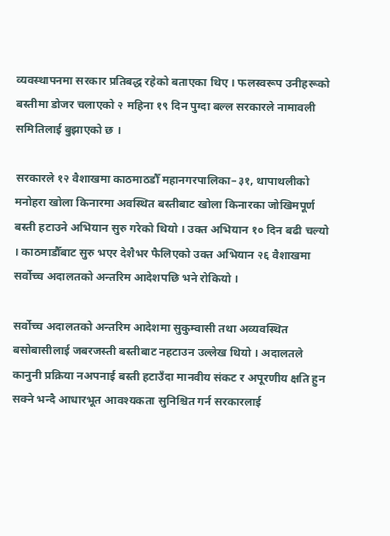व्यवस्थापनमा सरकार प्रतिबद्ध रहेको बताएका थिए । फलस्वरूप उनीहरूको बस्तीमा डोजर चलाएको २ महिना १९ दिन पुग्दा बल्ल सरकारले नामावली समितिलाई बुझाएको छ ।

सरकारले १२ वैशाखमा काठमाठडौँ महानगरपालिका–३१, थापाथलीको मनोहरा खोला किनारमा अवस्थित बस्तीबाट खोला किनारका जोखिमपूर्ण बस्ती हटाउने अभियान सुरु गरेको थियो । उक्त अभियान १० दिन बढी चल्यो । काठमाडौँबाट सुरु भएर देशैभर फैलिएको उक्त अभियान २६ वैशाखमा सर्वोच्च अदालतको अन्तरिम आदेशपछि भने रोकियो ।

सर्वोच्च अदालतको अन्तरिम आदेशमा सुकुम्वासी तथा अव्यवस्थित बसोबासीलाई जबरजस्ती बस्तीबाट नहटाउन उल्लेख थियो । अदालतले कानुनी प्रक्रिया नअपनाई बस्ती हटाउँदा मानवीय संकट र अपूरणीय क्षति हुन सक्ने भन्दै आधारभूत आवश्यकता सुनिश्चित गर्न सरकारलाई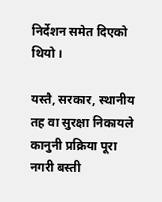निर्देशन समेत दिएको थियो ।

यस्तै, सरकार, स्थानीय तह वा सुरक्षा निकायले कानुनी प्रक्रिया पूरा नगरी बस्ती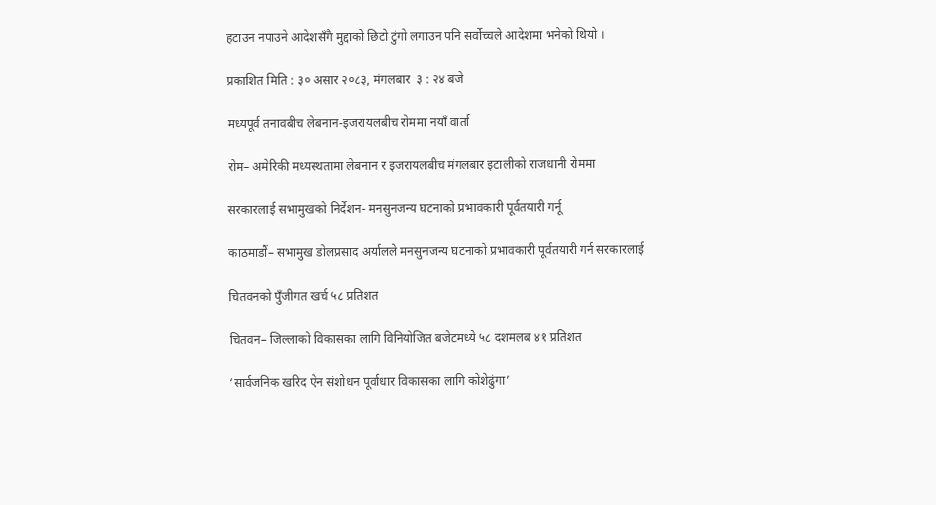हटाउन नपाउने आदेशसँगै मुद्दाको छिटो टुंगो लगाउन पनि सर्वोच्चले आदेशमा भनेको थियो ।

प्रकाशित मिति : ३० असार २०८३, मंगलबार  ३ : २४ बजे

मध्यपूर्व तनावबीच लेबनान-इजरायलबीच रोममा नयाँ वार्ता

रोम– अमेरिकी मध्यस्थतामा लेबनान र इजरायलबीच मंगलबार इटालीको राजधानी रोममा

सरकारलाई सभामुखको निर्देशन- मनसुनजन्य घटनाको प्रभावकारी पूर्वतयारी गर्नू

काठमाडौं– सभामुख डोलप्रसाद अर्यालले मनसुनजन्य घटनाको प्रभावकारी पूर्वतयारी गर्न सरकारलाई

चितवनको पुँजीगत खर्च ५८ प्रतिशत

चितवन– जिल्लाको विकासका लागि विनियोजित बजेटमध्ये ५८ दशमलब ४१ प्रतिशत

‘सार्वजनिक खरिद ऐन संशोधन पूर्वाधार विकासका लागि कोशेढुंगा’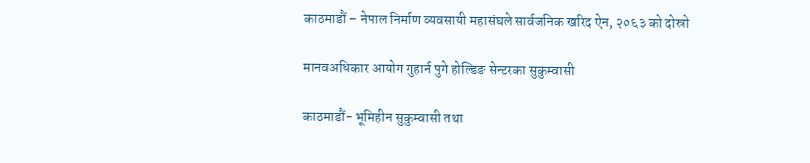काठमाडौं – नेपाल निर्माण व्यवसायी महासंघले सार्वजनिक खरिद ऐन, २०६३ को दोस्रो

मानवअधिकार आयोग गुहार्न पुगे होल्डिङ सेन्टरका सुकुम्वासी

काठमाडौं- भूमिहीन सुकुम्वासी तथा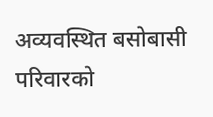अव्यवस्थित बसोबासी परिवारको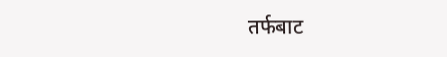तर्फबाट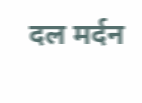दल मर्दन